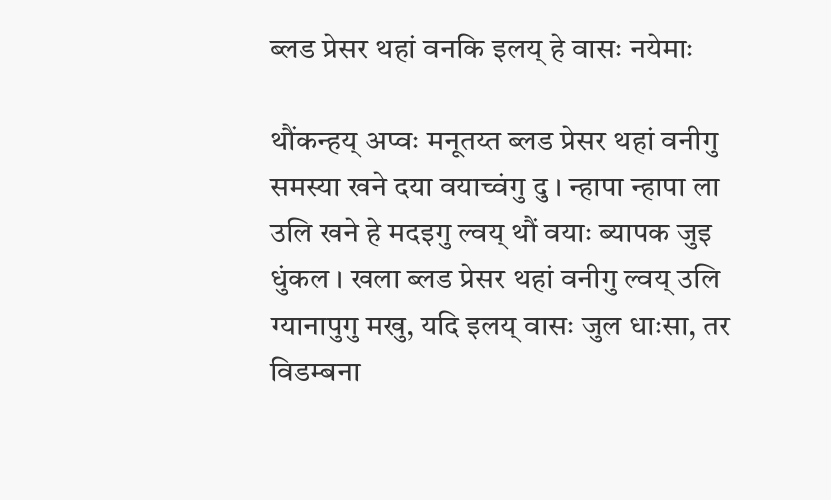ब्लड प्रेसर थहां वनकि इलय् हे वासः नयेमाः

थौंकन्हय् अप्वः मनूतय्त ब्लड प्रेसर थहां वनीगु समस्या खने दया वयाच्वंगु दु । न्हापा न्हापा ला उलि खने हे मदइगु ल्वय् थौं वयाः ब्यापक जुइ धुंकल । खला ब्लड प्रेसर थहां वनीगु ल्वय् उलि ग्यानापुगु मखु, यदि इलय् वासः जुल धाःसा, तर विडम्बना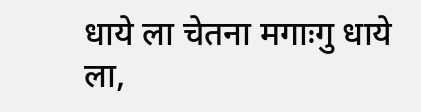धाये ला चेतना मगाःगु धाये ला,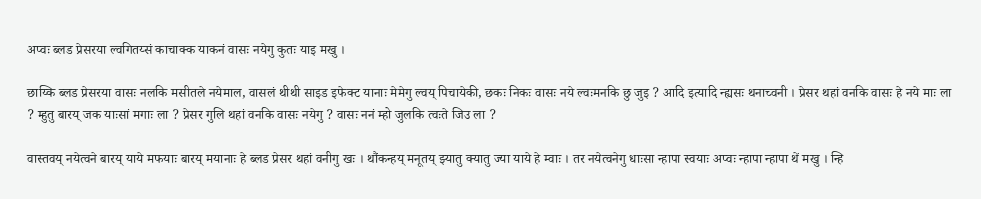अप्वः ब्लड प्रेसरया ल्वगितय्सं काचाक्क याकनं वासः नयेगु कुतः याइ मखु ।

छाय्कि ब्लड प्रेसरया वासः नलकि मसीतले नयेमाल, वासलं थीथी साइड इफेक्ट यानाः मेमेगु ल्वय् पिचायेकी, छकः निकः वासः नये ल्वःमनकि छु जुइ ? आदि इत्यादि न्ह्यसः थनाच्वनी । प्रेसर थहां वनकि वासः हे नये माः ला ? म्हुतु बारय् जक याःसां मगाः ला ? प्रेसर गुलि थहां वनकि वासः नयेगु ? वासः ननं म्हो जुलकि त्वःते जिउ ला ?

वास्तवय् नयेत्वने बारय् याये मफयाः बारय् मयानाः हे ब्लड प्रेसर थहां वनीगु खः । थौंकन्हय् मनूतय् झ्यातु क्यातु ज्या याये हे म्वाः । तर नयेत्वनेगु धाःसा न्हापा स्वयाः अप्वः न्हापा न्हापा थें मखु । न्हि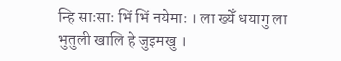न्हि साःसाः भिं भिं नयेमाः । ला ख्येँ धयागु ला भुतुली खालि हे जुइमखु ।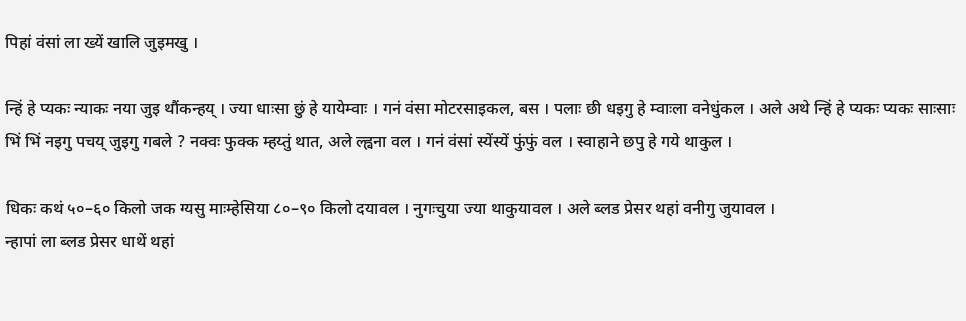पिहां वंसां ला ख्यें खालि जुइमखु ।

न्हिं हे प्यकः न्याकः नया जुइ थौंकन्हय् । ज्या धाःसा छुं हे यायेम्वाः । गनं वंसा मोटरसाइकल, बस । पलाः छी धइगु हे म्वाःला वनेधुंकल । अले अथे न्हिं हे प्यकः प्यकः साःसाः भिं भिं नइगु पचय् जुइगु गबले ? नक्वः फुक्क म्हय्तुं थात, अले ल्ह्वना वल । गनं वंसां स्येंस्यें फुंफुं वल । स्वाहाने छपु हे गये थाकुल ।

धिकः कथं ५०–६० किलो जक ग्यसु माःम्हेसिया ८०–९० किलो दयावल । नुगःचुया ज्या थाकुयावल । अले ब्लड प्रेसर थहां वनीगु जुयावल ।
न्हापां ला ब्लड प्रेसर धाथें थहां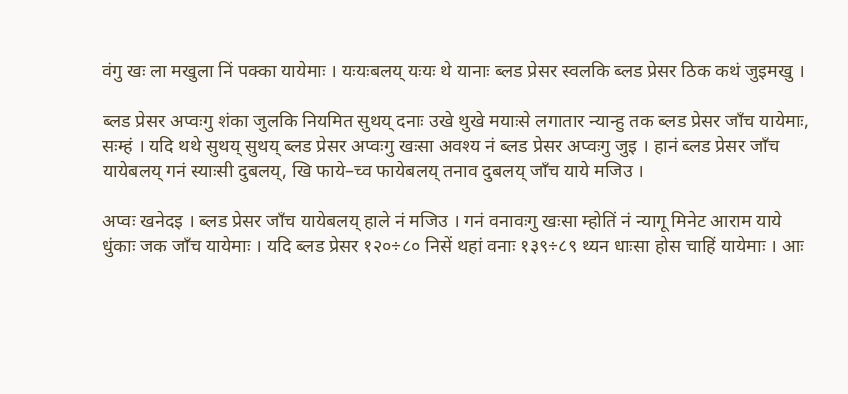वंगु खः ला मखुला निं पक्का यायेमाः । यःयःबलय् यःयः थे यानाः ब्लड प्रेसर स्वलकि ब्लड प्रेसर ठिक कथं जुइमखु ।

ब्लड प्रेसर अप्वःगु शंका जुलकि नियमित सुथय् दनाः उखे थुखे मयाःसे लगातार न्यान्हु तक ब्लड प्रेसर जाँच यायेमाः, सःम्हं । यदि थथे सुथय् सुथय् ब्लड प्रेसर अप्वःगु खःसा अवश्य नं ब्लड प्रेसर अप्वःगु जुइ । हानं ब्लड प्रेसर जाँच यायेबलय् गनं स्याःसी दुबलय्, खि फाये–च्व फायेबलय् तनाव दुबलय् जाँच याये मजिउ ।

अप्वः खनेदइ । ब्लड प्रेसर जाँच यायेबलय् हाले नं मजिउ । गनं वनावःगु खःसा म्होतिं नं न्यागू मिनेट आराम याये धुंकाः जक जाँच यायेमाः । यदि ब्लड प्रेसर १२०÷८० निसें थहां वनाः १३९÷८९ थ्यन धाःसा होस चाहिं यायेमाः । आः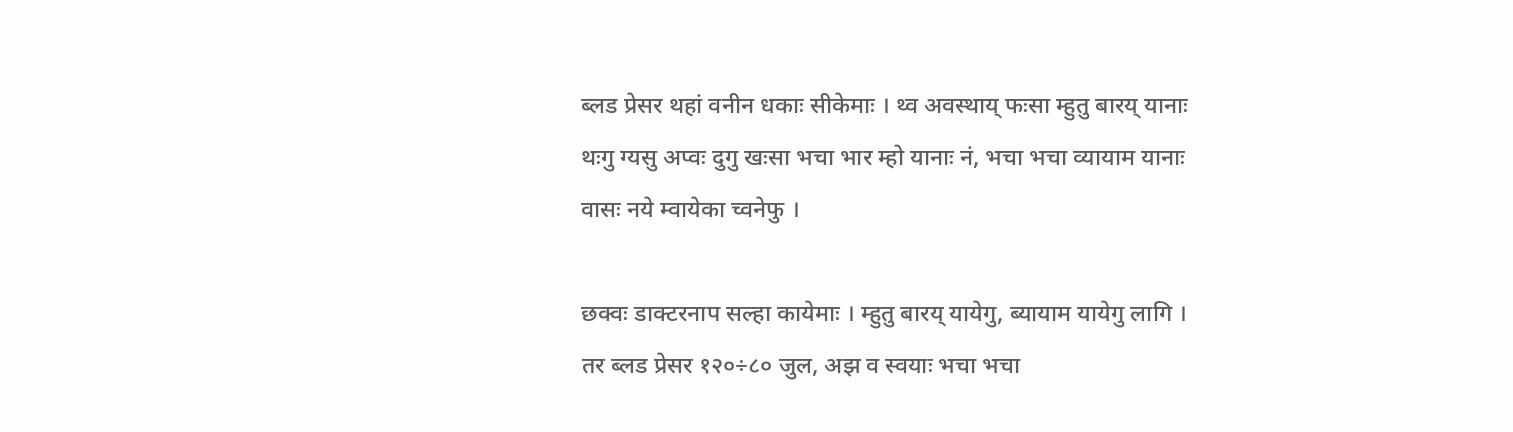ब्लड प्रेसर थहां वनीन धकाः सीकेमाः । थ्व अवस्थाय् फःसा म्हुतु बारय् यानाः थःगु ग्यसु अप्वः दुगु खःसा भचा भार म्हो यानाः नं, भचा भचा व्यायाम यानाः वासः नये म्वायेका च्वनेफु ।

छक्वः डाक्टरनाप सल्हा कायेमाः । म्हुतु बारय् यायेगु, ब्यायाम यायेगु लागि । तर ब्लड प्रेसर १२०÷८० जुल, अझ व स्वयाः भचा भचा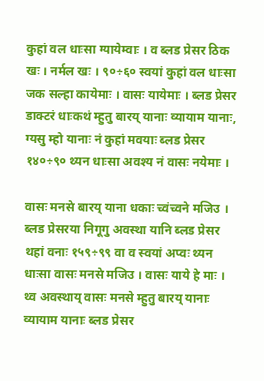कुहां वल धाःसा ग्यायेम्वाः । व ब्लड प्रेसर ठिक खः । नर्मल खः । ९०÷६० स्वयां कुहां वल धाःसा जक सल्हा कायेमाः । वासः यायेमाः । ब्लड प्रेसर डाक्टरं धाःकथं म्हुतु बारय् यानाः व्यायाम यानाः, ग्यसु म्हो यानाः नं कुहां मवयाः ब्लड प्रेसर १४०÷९० थ्यन धाःसा अवश्य नं वासः नयेमाः ।

वासः मनसे बारय् याना धकाः च्वंच्वने मजिउ । ब्लड प्रेसरया निगूगु अवस्था यानि ब्लड प्रेसर थहां वनाः १५९÷९९ वा व स्वयां अप्वः थ्यन धाःसा वासः मनसे मजिउ । वासः याये हे माः । थ्व अवस्थाय् वासः मनसे म्हुतु बारय् यानाः व्यायाम यानाः ब्लड प्रेसर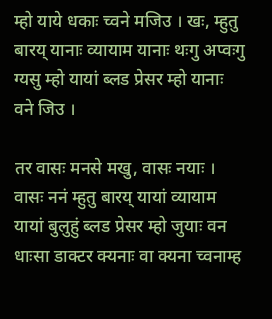म्हो याये धकाः च्वने मजिउ । खः, म्हुतु बारय् यानाः व्यायाम यानाः थःगु अप्वःगु ग्यसु म्हो यायां ब्लड प्रेसर म्हो यानाः वने जिउ ।

तर वासः मनसे मखु, वासः नयाः । वासः ननं म्हुतु बारय् यायां व्यायाम यायां बुलुहुं ब्लड प्रेसर म्हो जुयाः वन धाःसा डाक्टर क्यनाः वा क्यना च्वनाम्ह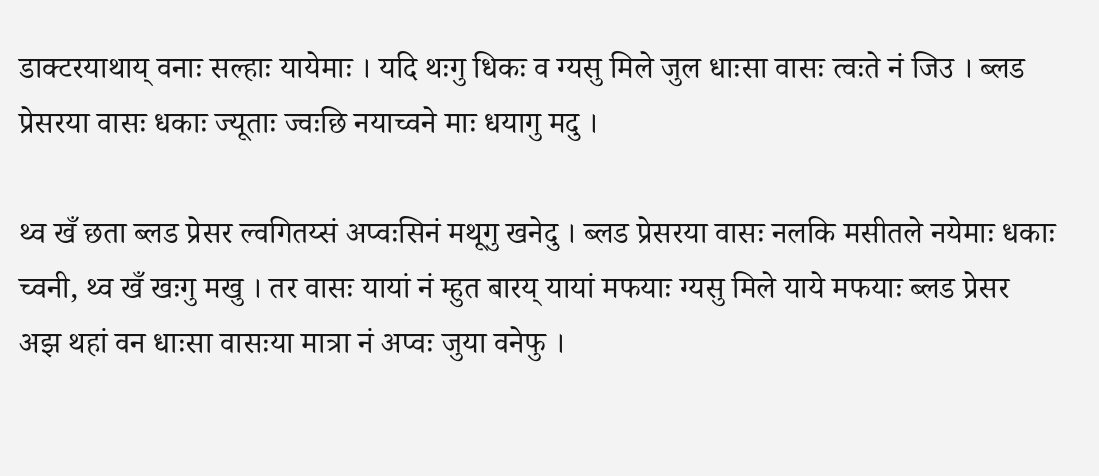डाक्टरयाथाय् वनाः सल्हाः यायेमाः । यदि थःगु धिकः व ग्यसु मिले जुल धाःसा वासः त्वःते नं जिउ । ब्लड प्रेसरया वासः धकाः ज्यूताः ज्वःछि नयाच्वने माः धयागु मदु ।

थ्व खँ छता ब्लड प्रेसर ल्वगितय्सं अप्वःसिनं मथूगु खनेदु । ब्लड प्रेसरया वासः नलकि मसीतले नयेमाः धकाः च्वनी, थ्व खँ खःगु मखु । तर वासः यायां नं म्हुत बारय् यायां मफयाः ग्यसु मिले याये मफयाः ब्लड प्रेसर अझ थहां वन धाःसा वासःया मात्रा नं अप्वः जुया वनेफु ।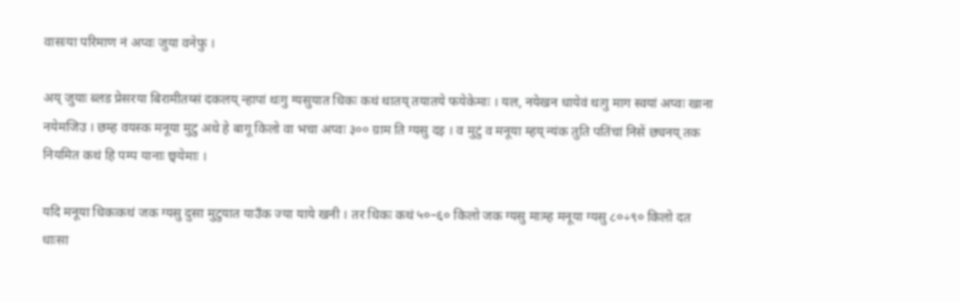वासःया परिमाण नं अप्वः जुया वनेफु ।

अय् जुयाः ब्लड प्रेसरया बिरामीतय्सं दकलय् न्हापां थःगु ग्यसुयात धिकः कथं थातय् तयातये फयेकेमाः । यल, नयेखन धायेवं थःगु माग स्वयां अप्वः खाना नयेमजिउ । छम्ह वयस्क मनूया मुटु अथे हे बागू किलो वा भचा अप्वः ३०० ग्राम ति ग्यसु दइ । व मुटुं व मनूया म्हय् न्यंक तुति पतिंचां निसें छ्यनय् तक नियमित कथं हि पम्प यानाः छ्वयेमाः ।

यदि मनूया धिकःकथं जक ग्यसु दुसा मुटुयात याउँक ज्या याये खनी । तर धिकः कथं ५०–६० किलो जक ग्यसु माःम्ह मनूया ग्यसु ८०÷९० किलो दत धाःसा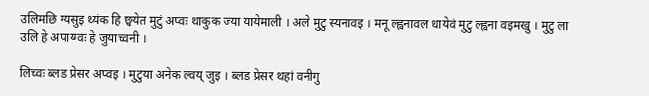उलिमछि ग्यसुइ थ्यंक हि छ्वयेत मुटुं अप्वः थाकुक ज्या यायेमाली । अले मुटु स्यनावइ । मनू ल्ह्वनावल धायेवं मुटु ल्ह्वना वइमखु । मुटु ला उलि हे अपाय्ग्वः हे जुयाच्वनी ।

लिच्वः ब्लड प्रेसर अप्वइ । मुटुया अनेक ल्वय् जुइ । ब्लड प्रेसर थहां वनीगु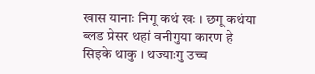खास यानाः निगू कथं खः । छगू कथंया ब्लड प्रेसर थहां वनीगुया कारण हे सिइके थाकु । थज्याःगु उच्च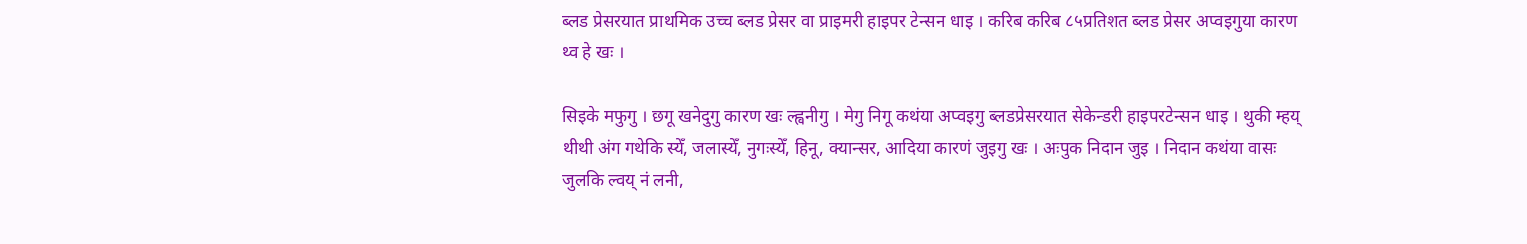ब्लड प्रेसरयात प्राथमिक उच्च ब्लड प्रेसर वा प्राइमरी हाइपर टेन्सन धाइ । करिब करिब ८५प्रतिशत ब्लड प्रेसर अप्वइगुया कारण थ्व हे खः ।

सिइके मफुगु । छगू खनेदुगु कारण खः ल्ह्वनीगु । मेगु निगू कथंया अप्वइगु ब्लडप्रेसरयात सेकेन्डरी हाइपरटेन्सन धाइ । थुकी म्हय् थीथी अंग गथेकि स्येँ, जलास्येँ, नुगःस्येँ, हिनू, क्यान्सर, आदिया कारणं जुइगु खः । अःपुक निदान जुइ । निदान कथंया वासः जुलकि ल्वय् नं लनी,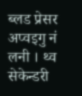ब्लड प्रेसर अप्वइगु नं लनी । थ्व सेकेन्डरी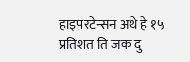हाइपरटेन्सन अथे हे १५ प्रतिशत ति जक दु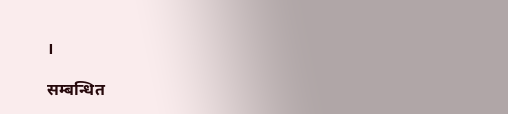।

सम्बन्धित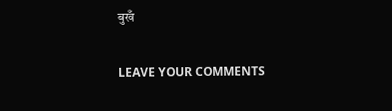बुखँ

LEAVE YOUR COMMENTS